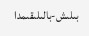بىلىش-بالىلىقىمدا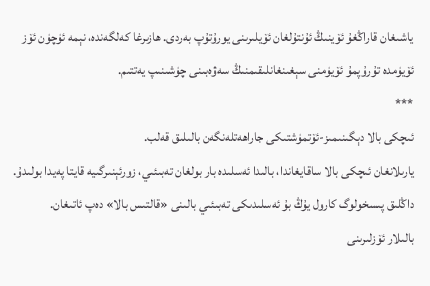ياشىغان قاراڭغۇ ئۆينىڭ ئۇنتۇلغان ئۆيلىرىنى يورۇتۇپ بەردى. ھازىرغا كەلگەندە، نېمە ئۈچۈن ئۆز ئۆيۈمدە تۇرۇپمۇ ئۆيۈمنى سېغىنغانلىقىمنىڭ سەۋەبىنى چۈشىنىپ يەتتىم.
***
ئىچكى بالا دېگىنىمىز-ئۆتمۈشتىكى جاراھەتلەنگەن بالىلىق قەلب.
يارىلانغان ئىچكى بالا ساقايغاندا، بالىدا ئەسلىدە بار بولغان تەبىئىي، زورئېنىرگىيە قايتا پەيدا بولىدۇ. داڭلىق پىسخولوگ كارول يۇڭ بۇ ئەسلىدىكى تەبىئىي بالىنى «قالتىس بالا» دەپ ئاتىغان.
بالىلار ئۆزلىرىنى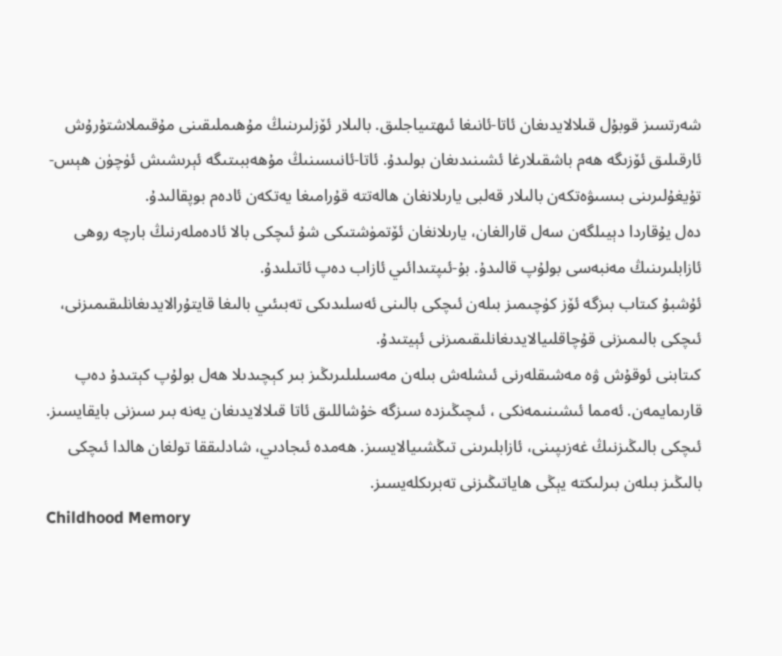شەرتسىز قوبۇل قىلالايدىغان ئاتا-ئانىغا ئىھتىياجلىق. بالىلار ئۆزلىرىنىڭ مۇھىملىقىنى مۇقىملاشتۇرۇش ئارقىلىق ئۆزىگە ھەم باشقىلارغا ئشىنىدىغان بولىدۇ. ئاتا-ئانىسىنىڭ مۇھەببىتىگە ئېرىشىش ئۈچۈن ھېس-تۇيغۇلىرىنى بىسىۋەتكەن بالىلار قەلبى يارىلانغان ھالەتتە قۇرامىغا يەتكەن ئادەم بوپقالىدۇ.
دەل يۇقاردا دېيىلگەن سەل قارالغان، يارىلانغان ئۆتمۈشتىكى شۇ ئىچكى بالا ئادەملەرنىڭ بارچە روھى ئازابلىرىنىڭ مەنبەسى بولۇپ قالىدۇ. بۇ-ئىپتىدائىي ئازاب دەپ ئاتىلىدۇ.
ئۇشبۇ كىتاب بىزگە ئۆز كۈچىمىز بىلەن ئىچكى بالىنى ئەسلىدىكى تەبىئىي بالىغا قايتۇرالايدىغانلىقىمىزنى، ئىچكى بالىمىزنى قۇچاقلىيالايدىغانلىقىمىزنى ئېيتىدۇ.
كىتابنى ئوقۇش ۋە مەشىقلەرنى ئىشلەش بىلەن مەسىلىلىرىڭىز بىر كېچىدىلا ھەل بولۇپ كېتىدۇ دەپ قارىمايمەن. ئەمما ئىشىنىمەنكى ، ئىچىڭىزدە سىزگە خۇشاللىق ئاتا قىلالايدىغان يەنە بىر سىزنى بايقايسىز. ئىچكى بالىڭىزنىڭ غەزىپىنى، ئازابلىرىنى تىڭشىيالايسىز. ھەمدە ئىجادىي، شادلىققا تولغان ھالدا ئىچكى بالىڭىز بىلەن بىرلىكتە يېڭى ھاياتىڭىزنى تەبرىكلەيسىز.
Childhood Memory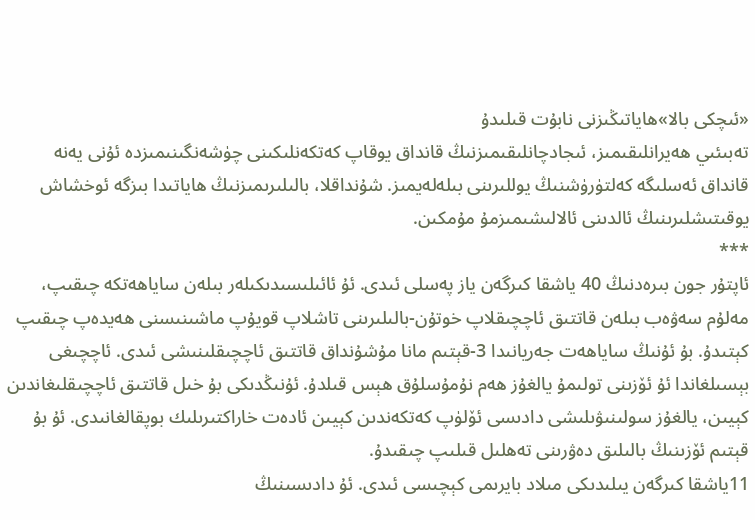«ئىچكى بالا»ھاياتىڭىزنى نابۇت قىلىدۇ
تەبىئىي ھەيرانلىقىمىز، ئىجادچانلىقىمىزنىڭ قانداق يوقاپ كەتكەنلىكىنى چۈشەنگىنىمىزدە ئۇنى يەنە قانداق ئەسلىگە كەلتۈرۈشنىڭ يوللىرىنى بىلەلەيمىز. شۇنداقلا، بالىلىرىمىزنىڭ ھاياتىدا بىزگە ئوخشاش يوقىتىشلىرىنىڭ ئالدىنى ئالالىشىمىزمۇ مۇمكىن.
***
ئاپتۇر جون بىرەدنىڭ 40 ياشقا كىرگەن ياز پەسلى ئىدى. ئۇ ئائىلىسىدىكىلەر بىلەن ساياھەتكە چىقىپ، مەلۇم سەۋەب بىلەن قاتتىق ئاچچىقلاپ خوتۇن-بالىلىرىنى تاشلاپ قويۇپ ماشىنىسنى ھەيدەپ چىقىپ كېتىدۇ. بۇ ئۇنىڭ ساياھەت جەريانىدا 3-قېتىم مانا مۇشۇنداق قاتتىق ئاچچىقلىنىشى ئىدى. ئاچچىغى بېسىلغاندا ئۇ ئۆزىنى تولىمۇ يالغۇز ھەم نۇمۇسلۇق ھېس قىلدۇ. ئۇنىڭدىكى بۇ خىل قاتتىق ئاچچىقلىغاندىن كېيىن، يالغۇز سولىنىۋىلىشى دادىسى ئۆلۈپ كەتكەندىن كېيىن ئادەت خاراكتىرىلىك بوپقالغانىدى. ئۇ بۇ قېتىم ئۆزىنىڭ بالىلىق دەۋرىنى تەھلىل قىلىپ چىقىدۇ.
11ياشقا كىرگەن يىلىدىكى مىلاد بايرىمى كېچىسى ئىدى. ئۇ دادىسىنىڭ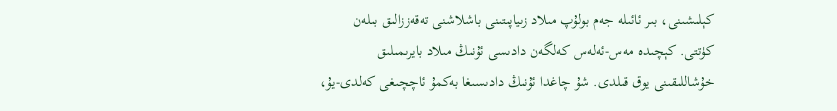كېلىشىنى، بىر ئائىلە جەم بولۇپ مىلاد زىياپىتىنى باشلاشنى تەقەززالىق بىلەن كۈتتى. كېچىدە مەس-ئەلەس كەلگەن دادىسى ئۇنىڭ مىلاد بايرىمىلىق خۇشاللىقىنى يوق قىلدى. شۇ چاغدا ئۇنىڭ دادىسىغا بەكمۇ ئاچچىغى كەلدى-يۇ،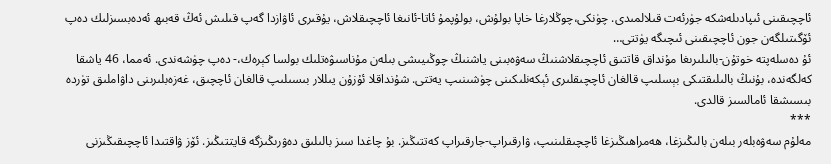ئاچچىقىنى ئىپادىلەشكە جۈرئەت قىلالمىدى. چۈنكى،چوڭلارغا خاپا بولۇش، بولۇپمۇ ئاتا-ئانىغا ئاچچىقلاش، يۇقىرى ئاۋازدا گەپ قىلىش ئەڭ قەبىھ ئەدەبسىزلىك دەپ ئۆگىتىلگەن جون ئاچچىقىنى ئىچىگە يۈتتى…
ئۇ دەسلەپتە خوتۇن-بالىلىرىغا مۇنداق قاتتىق ئاچچىقلاشنىڭ سەۋەبىنى ياشنىڭ چوڭىيىشى بىلەن مۇناسىۋەتلىك بولسا كېرەك،- دەپ چۈشەندى. ئەمما، 46 ياشقا كەلگەندە، بۇنىڭ بالىلىقتىكى بېسلىپ قالغان ئاچچىقلىرى ئېكەنلىكىنى چۈشىنىپ يەتتى. شۇنداقلا ئۇزۇن يىللار بىسىلىپ قالغان ئاچچىق، غەزەبلىرىنى داۋاملىق تۈردە بىسىشقا ئامالسىز قالدى.
***
مەلۇم سەۋەبلەر بىلەن بالىڭىزغا، ھەمراھىڭىزغا ئاچچىقلىنىپ، ۋارقىراپ-جارقىراپ كەتتىڭىز. بۇ چاغدا سىز بالىلىق دەۋرىڭىزگە قايتتىڭىز. ئۆز ۋاقتىدا ئاچچىقىڭىزنى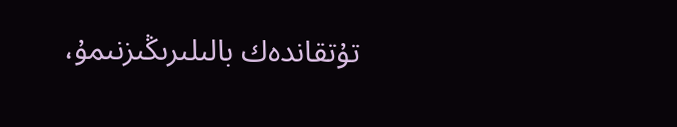تۇتقاندەك بالىلىرىڭىزنىمۇ،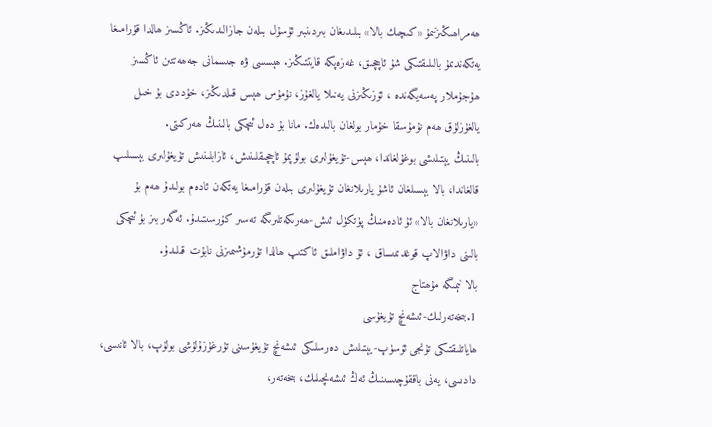ھەمراھىڭىزنىمۇ «كىچىك بالا» بىلىدىغان بىردىنبىر ئۇسۇل بىلەن جازالىدىڭىز. ئاڭسىز ھالدا قۇرامىغا يەتكەندىمۇ بالىلىقتىكى شۇ ئاچچىق، غەزەپكە قايتتىڭىز. ھېسسى ۋە جىسمانى جەھەتتىن ئاڭسىز ھۇجۇملار پەسەيگەندە ، ئۆزىڭىزنى يەنىلا يالغۇز، نۇمۇس ھېس قىلدىڭىز، خۇددى بۇ خىل يالغۇزلۇق ھەم نۇمۇسقا خۇمار بولغان بالىدەك. مانا بۇ دەل ئىچكى بالىنىڭ ھەركىتى.
بالىنىڭ يېتىلىشى بوغۇلغاندا، ھېس-تۇيغۇلىرى بولۇپمۇ ئاچچىقلىنىش، ئازابلىنىش تۇيغۇلىرى بېسىلىپ قالغاندا، بالا بېسىلغان ئاشۇ يارىلانغان تۇيغۇلىرى بىلەن قۇرامىغا يەتكەن ئادەم بولىدۇ ھەم بۇ «يارىلانغان بالا» ئۇ ئادەمنىڭ پۈتكۈل ئىش-ھەرىكەتلىرىگە تەسىر كۆرسىتىدۇ. ئەگەر بىز بۇ ئىچكى بالىنى داۋالاپ قوغدىمىساق ، ئۇ داۋاملىق ئاكتىپ ھالدا تۇرمۇشىمىزنى نابۇت قىلىدۇ.
بالا نېمىگە مۇھتاج
1.بىخەتەرلىك-ئىشەنچ تۇيغۇسى
ھاياتلىقتىكى تۇنجى ئۆسۈپ-يېتىلىش دەرسلىكى ئىشەنچ تۇيغۇسىنى تۇرغۇزۇلۇشى بولۇپ، بالا ئانىسى، دادىسى، يەنى باققۇچىسىنىڭ ئەڭ ئىشەنچىلىك، بىخەتەر،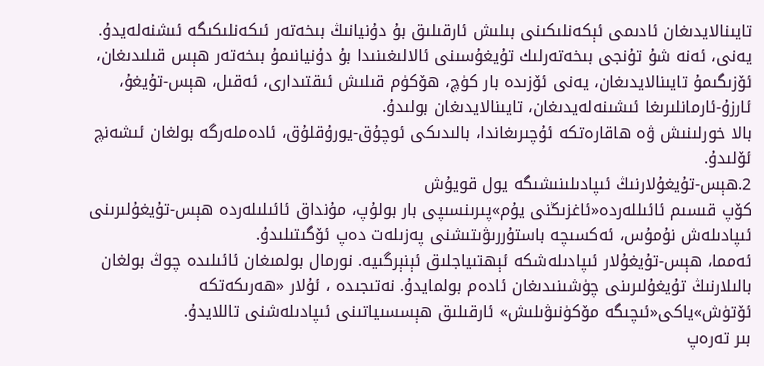تايىنالايدىغان ئادىمى ئېكەنلىكىنى بىلىش ئارقىلىق بۇ دۇنيانىڭ بىخەتەر ئىكەنلىكىگە ئىشنەلەيدۇ. يەنى، ئەنە شۇ تۇنجى بىخەتەرلىك تۇيغۇسىنى ئالالىغىنىدا بۇ دۇنيانىمۇ بىخەتەر ھېس قىلىدىغان، ئۆزىگىمۇ تايىنالايدىغان، يەنى ئۆزىدە بار كۈچ، ھۆكۈم قىلىش ئىقتىدارى، ئەقىل، ھېس-تۇيغۇ، ئارزۇ-ئارمانلىرىغا ئىشىنەلەيدىغان، تايىنالايدىغان بولىدۇ.
بالا خورلىنىش ۋە ھاقارەتكە ئۇچىرىغاندا، بالىدىكى ئوچۇق-يورۇقلۇق، ئادەملەرگە بولغان ئىشەنچ ئۆلىدۇ.
2.ھېس-تۇيغۇلارنىڭ ئىپادىلىنىشىگە يول قويۇش
كۆپ قىسىم ئائىللەردە«ئاغزىڭنى يۇم»پىرىنسىپى بار بولۇپ، مۇنداق ئائىلىلەردە ھېس-تۇيغۇلىرىنى ئىپادىلەش نۇمۇس، ئەكسىچە باستۇررىۋىتىشنى پەزىلەت دەپ ئۆگىتىلىدۇ.
ئەمما، ھېس-تۇيغۇلار ئىپادىلەشكە ئېھتىياجلىق ئېنېرگىيە. نورمال بولمىغان ئائىلىدە چوڭ بولغان بالىلارنىڭ تۇيغۇلىرىنى چۈشىنىدىغان ئادەم بولمايدۇ. نەتىجىدە ، ئۇلار «ھەرىكەتكە ئۆتۈش»ياكى«ئىچىگە مۆكۈنىۋىلىش» ئارقىلىق ھېسسىياتىنى ئىپادىلەشنى تاللايدۇ.
بىر تەرەپ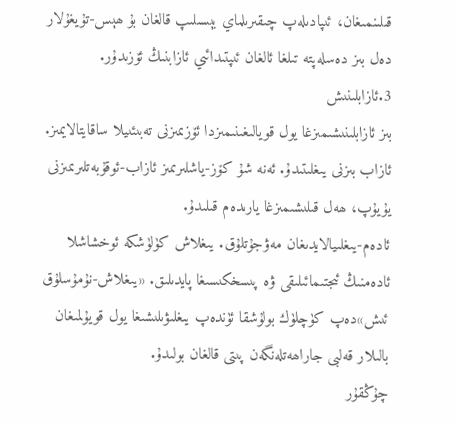قىلىنمىغان، ئىپادىلەپ چىقىرىلماي بېسىلىپ قالغان بۇ ھېس-تۇيغۇلار دەل بىز دەسلەپتە تىلغا ئالغان ئىپتىدائىي ئازابنىڭ ئۆزىدۇر.
3.ئازابلىنىش
بىز ئازابلىنىشىمىزغا يول قويالىغىنىمىزدا ئۆزىمىزنى تەبىئىيلا ساقايتالايمىز.
ئازاب بىزنى يىغلىتىدۇ. ئەنە شۇ كۆز-ياشلىرىمىز ئازاب-ئوقۇبەتلىرىمىزنى يۇيۇپ، ھەل قىلىشىمىزغا يارىدەم قىلىدۇ.
ئادەم-يىغلىيالايدىغان مەۋجۇتلۇق. يىغلاش كۈلۈشكە ئوخشاشلا ئادەمنىڭ ئىجتىمائىلىقى ۋە پىسخكىسىغا پايدىلىق. «يىغلاش-نۇمۇسلۇق ئىش»دەپ كۈچلۈك بولۇشقا ئۈندەپ يىغلىۋىلىشىغا يول قويۇلمىغان بالىلار قەلبى جاراھەتلەنگەن پىتى قالغان بولىدۇ.
چۇڭقۇر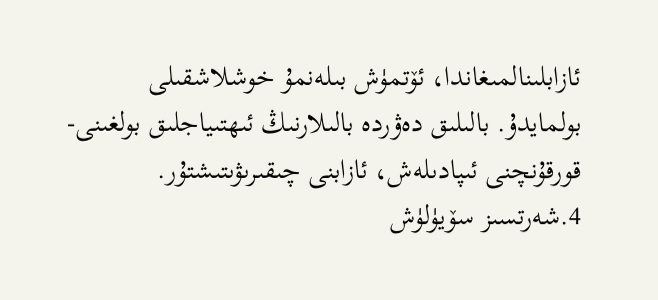ئازابلىنالمىغاندا، ئۆتمۈش بىلەنمۇ خوشلاشقىلى بولمايدۇ. بالىلىق دەۋردە بالىلارنىڭ ئىھتىياجلىق بولغىنى-قورقۇنچنى ئىپادىلەش، ئازابنى چىقىرىۋىتىشتۇر.
4.شەرتسىز سۆيۈلۈش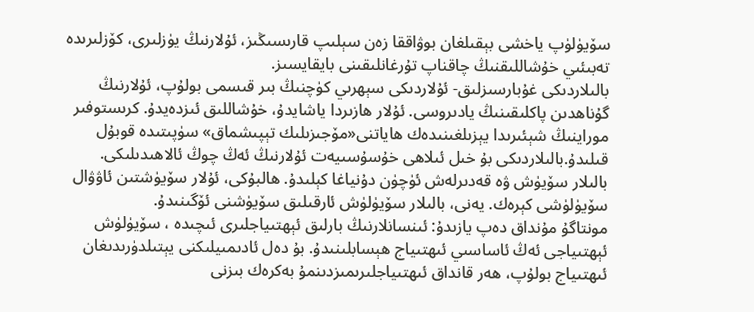سۆيۈلۈپ ياخشى بېقىلغان بوۋاققا زەن سېلىپ قارىسىڭىز، ئۇلارنىڭ يۈزلىرى، كۆزلىرىدە تەبىئىي خۇشاللىقنىڭ چاقناپ تۇرغانلىقىنى بايقايسىز.
بالىلاردىكى غۇبارسىزلىق- ئۇلاردىكى سېھرىي كۈچنىڭ بىر قىسمى بولۇپ، ئۇلارنىڭ گۇناھدىن پاكلىقىنىڭ يادىروسى. ئۇلار ھازىردا ياشايدۇ، خۇشاللىق ئىزدەيدۇ. كرىستوفىر موراينىڭ شېئىرىدا يېزىلغىنىدەك ھاياتنى«مۆجىزىلىك تېپىشماق» سۈپىتىدە قوبۇل قىلىدۇ.بالىلاردىكى بۇ خىل ئىلاھى خۇسۇسىيەت ئۇلارنىڭ ئەڭ چوڭ ئالاھىدىلىكى.
بالىلار سۆيۈش ۋە قەدىرلەش ئۈچۈن دۇنياغا كېلىدۇ. ھالبۇكى، ئۇلار سۆيۈشتىن ئاۋۋال سۆيۈلۈشى كېرەك. يەنى، بالىلار سۆيۈلۈش ئارقىلىق سۆيۈشنى ئۆگىنىدۇ.
مونتاگۇ مۇنداق دەپ يازىدۇ: ئىنسانلارنىڭ بارلىق ئېھتىياجلىرى ئىچىدە ، سۆيۈلۈش ئېھتىياجى ئەڭ ئاساسىي ئىھتىياج ھېسابلىنىدۇ. بۇ دەل ئادىمىيلىكنى يېتىلدۈرىدىغان ئىھتىياج بولۇپ، ھەر قانداق ئىھتىياجلىرىمىزدىنمۇ بەكرەك بىزنى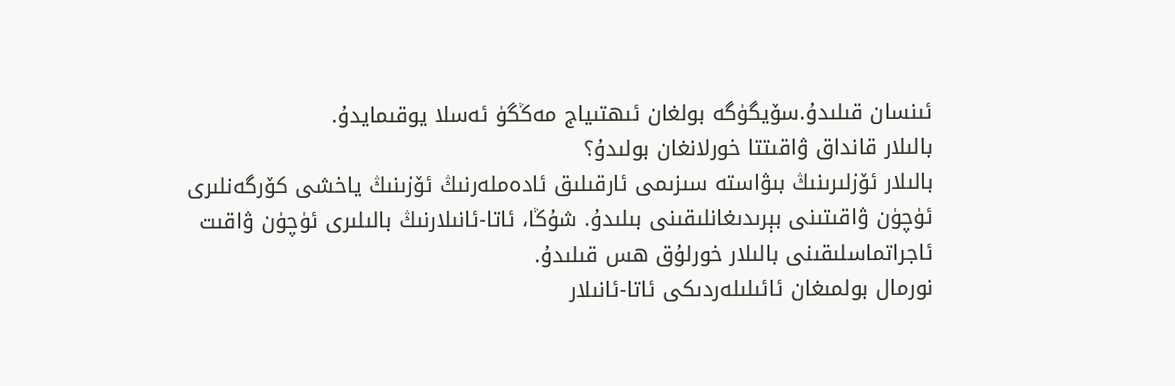ئىنسان قىلىدۇ.سۆيگۈگە بولغان ئىھتىياج مەڭگۈ ئەسلا يوقىمايدۇ.
بالىلار قانداق ۋاقىتتا خورلانغان بولىدۇ؟
بالىلار ئۆزلىرىنىڭ بىۋاستە سىزىمى ئارقىلىق ئادەملەرنىڭ ئۆزىنىڭ ياخشى كۆرگەنلىرى ئۈچۈن ۋاقىتىنى بېرىدىغانلىقىنى بىلىدۇ. شۇڭا، ئاتا-ئانىلارنىڭ بالىلىرى ئۈچۈن ۋاقىت ئاجراتماسلىقىنى بالىلار خورلۇق ھس قىلىدۇ.
نورمال بولمىغان ئائىلىلەردىكى ئاتا-ئانىلار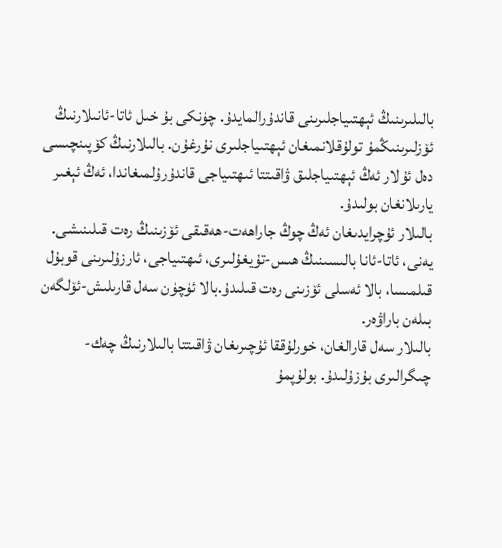بالىلىرىنىڭ ئېھتىياجلىرىنى قاندۇرالمايدۇ. چۈنكى بۇ خىل ئاتا-ئانىلارنىڭ ئۆزلىرىنىڭمۇ تولۇقلانمىغان ئېھتىياجلىرى نۇرغۇن. بالىلارنىڭ كۆپىنچىسى دەل ئۇلار ئەڭ ئېھتىياجلىق ۋاقىتتا ئىھتىياجى قاندۇرۇلمىغاندا، ئەڭ ئېغىر يارىلانغان بولىدۇ.
بالىلار ئۇچرايدىغان ئەڭ چوڭ جاراھەت-ھەقىقى ئۆزىنىڭ رەت قىلىنىشى. يەنى، ئاتا-ئانا بالىسىنىڭ ھىس-تۇيغۇلىرى، ئىھتىياجى، ئارزۇلىرىنى قوبۇل قىلمىسا، بالا ئەسلى ئۆزىنى رەت قىلىدۇ.بالا ئۈچۈن سەل قارىلىش-ئۆلگەن بىلەن باراۋەر.
بالىلار سەل قارالغان، خورلۇققا ئۇچىرىغان ۋاقىتتا بالىلارنىڭ چەك-چىگرالىرى بۇزۇلىدۇ. بولۇپمۇ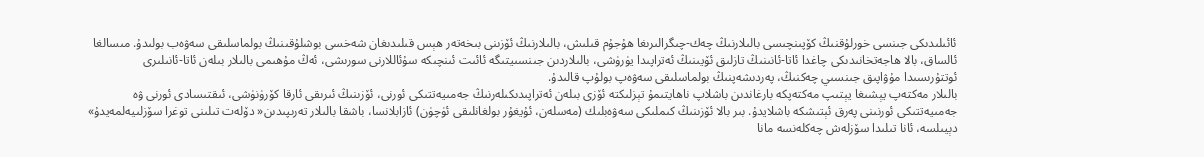ئائىلىدىكى جىنسى خورلۇقنىڭ كۆپىنچىسى بالىلارنىڭ چەك-چىگرالىرىغا ھۇجۇم قىلىش، بالىلارنىڭ ئۆزىنى بىخەتەر ھېس قىلىدىغان شەخسى بوشلۇقىنىڭ بولماسلىقى سەۋەب بولىدۇ. مىسالغا ئالساق، بالا ھاجەتخانىدىكى چاغدا ئاتا-ئانىنىڭ تازلىق ئۆيىنىڭ ئەتراپىدا يۈرۈشى، بالىلاردىن جىنسىيتىگە ئائىت ئىنچىكە سۇئاللارنى سورىشى، ئەڭ مۇھىمى بالىلار بىلەن ئاتا-ئانىلىرى ئوتتۇرىسىدا مۇۋاپىق جىنسىي چەكنىڭ، پەردىشەپنىڭ بولماسلىقى سەۋەپ بولۇپ قالىدۇ.
بالىلار مەكتەپ يېشىغا يېتىپ مەكتەپكە بارغاندىن باشلاپ ناھايتىمۇ تېزلىكتە ئۆزى بىلەن ئەتراپىدىكىلەرنىڭ جەمىيەتتىكى ئورنى، ئۆزىنىڭ ئىرىقى ئارقا كۆرۈنۈشى، ئىقتىسادى ئورنى ۋە جەمىيەتتىكى ئورنىنى پەرق ئېتىشكە باشلايدۇ. بىر بالا ئۆزىنىڭ كىملىكى سەۋەبلىك (مەسلەن، ئۇيغۇر بولغانلىقى ئۈچۈن) ئازابلانسا، باشقا بالىلار تەرىپىدىن« دۆلەت تىلىنى توغرا سۆزلىيەلمەيدۇ» دېيىلسە، ئانا تىلىدا سۆزلەش چەكلەنسە مانا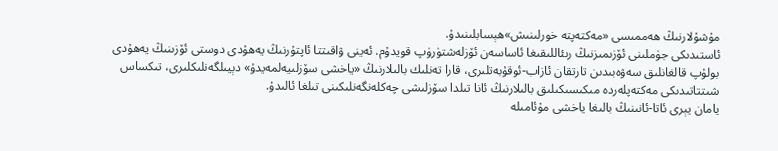مۇشۇلارنىڭ ھەممىسى «مەكتەپتە خورلىنىش»ھېسابلىنىدۇ.
ئاستىدىكى جۈملىنى ئۆزىمىزنىڭ رىئاللىقىغا ئاساسەن ئۆزلەشتۈرۈپ قويدۇم. ئەينى ۋاقىتتا ئاپتۇرنىڭ يەھۇدى دوستى ئۆزىنىڭ يەھۇدى بولۇپ قالغانلىق سەۋەبىدىن تارتقان ئازاب-ئوقۇبەتلىرى، قارا تەنلىك بالىلارنىڭ «ياخشى سۆزلىيەلمەيدۇ» دېيىلگەنلىكلىرى، تىكساس شىتتاتىدىكى مەكتەپلەردە مىكىسىكىلىق بالىلارنىڭ ئانا تىلدا سۆزلىشى چەكلەنگەنلىكىنى تىلغا ئالىدۇ.
يامان يېرى ئاتا-ئانىنىڭ بالىغا ياخشى مۇئامىلە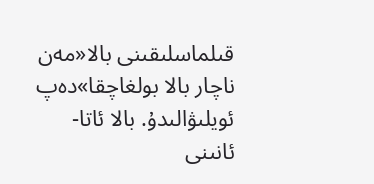قىلماسلىقىنى بالا«مەن ناچار بالا بولغاچقا»دەپ ئويلىۋالىدۇ. بالا ئاتا-ئانىنى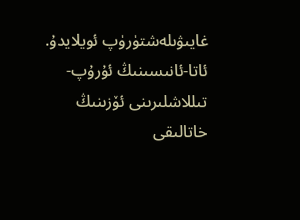غايىۋىلەشتۈرۈپ ئويلايدۇ. ئاتا-ئانىسىنىڭ ئۇرۇپ-تىللاشلىرىنى ئۆزىنىڭ خاتالىقى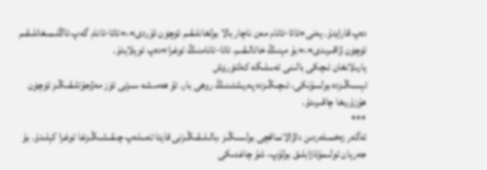دەپ قارايدۇ. يەنى«ئاتا-ئانام مەن ناچار بالا بولغانلىقىم ئۈچۈن ئۇردى»،«ئاتا-ئانام گەپ ئاڭلىمىغانلىقىم ئۈچۈن ۋاقىرىدى»،«بۇ مېنىڭ خاتالىقىم، ئاتا-ئانامنىڭ توغرا»دەپ ئويلايدۇ.
يارىلانغان ئىچكى بالىنى ئەسلىگە كەلتۈرۈش
ئېسىڭىزدە بولسۇنكى، ئىچىڭىزدە پەرىشتىنىڭ روھى بار. ئۇ ھەمىشە سىزنى ئۆز مەۋجۇتلىقىڭىز ئۈچۈن ھۇزۇرىغا چاقىرىدۇ.
***
ئەگەر زەخمىلەردىن داۋالانماقچى بولسىڭىز ،بالىلىقىڭىزنى قايتا ئەسلەپ چىقىشىڭىزغا توغرا كېلىدۇ. بۇ جەريان تولىمۇئازابلىق بولۇپ، شۇ چاغدىكى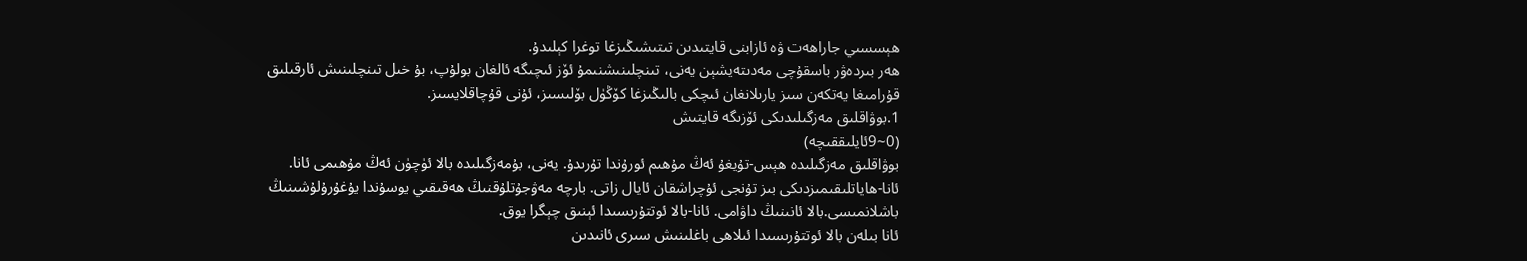ھېسسىي جاراھەت ۋە ئازابنى قايتىدىن تىتىشىڭىزغا توغرا كېلىدۇ.
ھەر بىردەۋر باسقۇچى مەدىتەيشېن يەنى، تىنچلىنىشنىمۇ ئۆز ئىچىگە ئالغان بولۇپ، بۇ خىل تىنچلىنىش ئارقىلىق قۇرامىغا يەتكەن سىز يارىلانغان ئىچكى بالىڭىزغا كۆڭۈل بۆلىسىز، ئۇنى قۇچاقلايسىز.
1.بوۋاقلىق مەزگىلىدىكى ئۆزىگە قايتىش
(0~9ئايلىققىچە)
بوۋاقلىق مەزگىلىدە ھېس-تۇيغۇ ئەڭ مۇھىم ئورۇندا تۇرىدۇ. يەنى، بۇمەزگىلىدە بالا ئۈچۈن ئەڭ مۇھىمى ئانا.
ئانا-ھاياتلىقىمىزدىكى بىز تۇنجى ئۇچراشقان ئايال زاتى. بارچە مەۋجۇتلۇقنىڭ ھەقىقىي يوسۇندا يۇغۇرۇلۇشىنىڭ باشلانمىسى.بالا ئانىنىڭ داۋامى. ئانا-بالا ئوتتۇرىسىدا ئېنىق چېگرا يوق.
ئانا بىلەن بالا ئوتتۇرىسىدا ئىلاھى باغلىنىش سىرى ئانىدىن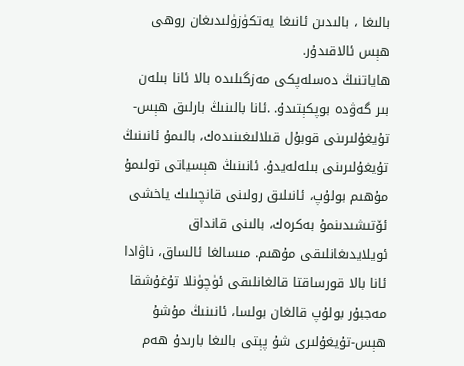بالىغا ، بالىدىن ئانىغا يەتكۈزۈلىدىغان روھى ھېس ئالاقىدۇر.
ھاياتنىڭ دەسلەپكى مەزگىلىدە بالا ئانا بىلەن بىر گەۋدە بوپكېتىدۇ. .ئانا بالىنىڭ بارلىق ھېس-تۇيغۇلىرىنى قوبۇل قىلالىغىنىدەك، بالىمۇ ئانىنىڭ تۇيغۇلىرىنى بىلەلەيدۇ. ئانىنىڭ ھېسياتى تولىمۇ مۇھىم بولۇپ، ئانىلىق رولىنى قانچىلىك ياخشى ئۆتىشىدىنمۇ بەكرەك، بالىنى قانداق ئويلايدىغانلىقى مۇھىم. مىسالغا ئالساق، ناۋادا ئانا بالا قورساقتا قالغانلىقى ئۈچۈنلا تۇغۇشقا مەجبۇر بولۇپ قالغان بولسا، ئانىنىڭ مۇشۇ ھېس-تۇيغۇلىرى شۇ پېتى بالىغا بارىدۇ ھەم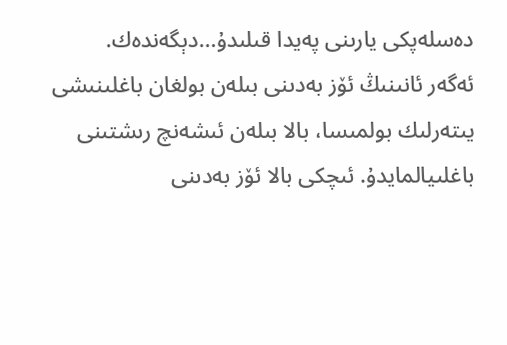دەسلەپكى يارىنى پەيدا قىلىدۇ…دېگەندەك.
ئەگەر ئانىنىڭ ئۆز بەدىنى بىلەن بولغان باغلىنىشى يىتەرلىك بولمىسا، بالا بىلەن ئىشەنچ رىشتىنى باغلىيالمايدۇ. ئىچكى بالا ئۆز بەدىنى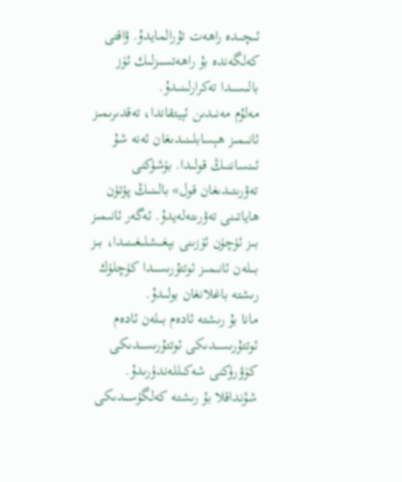ئىچىدە راھەت تۇرالمايدۇ. ۋاقتى كەلگەندە بۇ راھەتسىزلىك ئۆز بالىسىدا تەكرارلىنىدۇ.
مەلۇم مەنىدىن ئېيتقاندا، تەقدىرىمىز ئانىمىز ھېسابلىنىدىغان ئەنە شۇ ئىنساننىڭ قولىدا. بۆشۈكنى تەۋرىتىدىغان قول» بالىنىڭ پۈتۈن ھاياتىنى تەۋرىتەلەيدۇ. ئەگەر ئانىمىز بىز ئۈچۈن ئۆزىنى بېغىشلىغىنىدا، بىز بىلەن ئانىمىز ئوتتۇرىسىدا كۈچلۈك رىشتە باغلانغان بولىدۇ.
مانا بۇ رىشتە ئادەم بىلەن ئادەم ئوتتۇرىسىدىكى ئوتتۇرىسىدىكى كۆۋرۈكنى شەكىللەندۈرىدۇ. شۇنداقلا بۇ رىشتە كەلگۈسىدىكى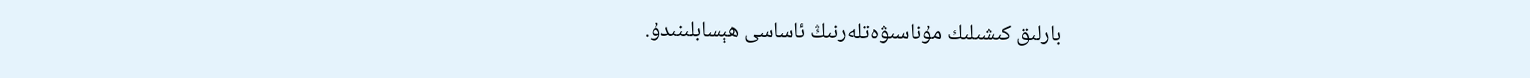بارلىق كىشىلىك مۇناسىۋەتلەرنىڭ ئاساسى ھېسابلىنىدۇ.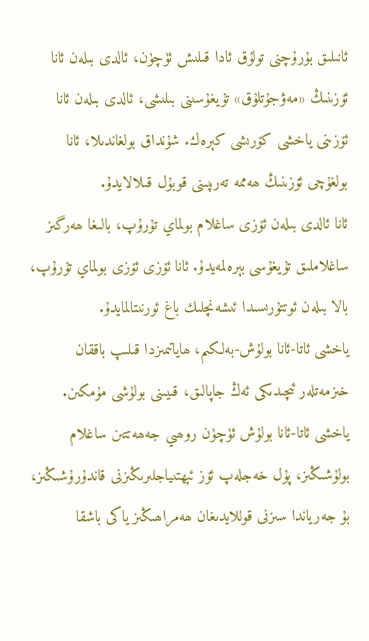ئانىلىق بۇرۇچنى تولۇق ئادا قىلىش ئۈچۈن، ئالدى بىلەن ئانا ئۆزىنىڭ «مەۋجۇتلۇق» تۇيغۇسىنى بىلىشى، ئالدى بىلەن ئانا ئۆزىنى ياخشى كۆرىشى كېرەك. شۇنداق بولغاندىلا، ئانا بولغۇچى ئۆزىنىڭ ھەممە تەرىپىنى قوبۇل قىلالايدۇ.
ئانا ئالدى بىلەن ئۆزى ساغلام بولماي تۇرۇپ، بالىغا ھەرگىز ساغلاملىق تۇيغۇسى بېرەلمەيدۇ. ئانا ئۆزى ئۆزى بولماي تۇرۇپ، بالا بىلەن ئوتتۇرىسىدا ئىشەنچلىك باغ ئورنىتالمايدۇ.
ياخشى ئاتا-ئانا بولۇش-بەلكىم، ھاياتىمىزدا قىلىپ باققان خىزمەتلەر ئىچىدىكى ئەڭ جاپالىق، قىيىنى بولۇشى مۇمكىن. ياخشى ئاتا-ئانا بولۇش ئۈچۈن روھىي جەھەتتىن ساغلام بولۇشىڭىز، پۇل خەجلەپ ئۆز ئېھتىياجلىرىڭىزنى قاندۇرۇشىڭىز، بۇ جەرياندا سىزنى قوللايدىغان ھەمراھىڭىز ياكى باشقا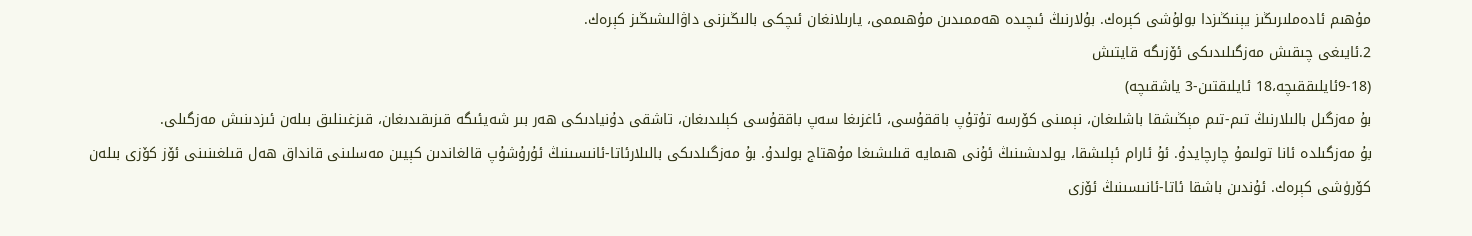مۇھىم ئادەملىرىڭىز يېنىڭىزدا بولۇشى كېرەك. بۇلارنىڭ ئىچىدە ھەممىدىن مۇھىممى، يارىلانغان ئىچكى بالىڭىزنى داۋالىشىڭىز كېرەك.
2.ئايىغى چىقىش مەزگىلىدىكى ئۆزىگە قايتىش
(9-18ئايلىققىچە،18 ئايلىقتىن-3 ياشقىچە)
بۇ مەزگىل بالىلارنىڭ تىم-تىم مېڭىشقا باشلىغان، نېمىنى كۆرسە تۇتۇپ باققۇسى، ئاغزىغا سەپ باققۇسى كېلىدىغان، تاشقى دۇنيادىكى ھەر بىر شەيئىگە قىزىقىدىغان، قىزغىنلىق بىلەن ئىزدىنىش مەزگىلى.
بۇ مەزگىلدە ئانا تولىمۇ چارچايدۇ. ئۇ ئارام ئېلىشقا، يولدىشىنىڭ ئۇنى ھىمايە قىلىشىغا مۇھتاج بولىدۇ. بۇ مەزگىلدىكى بالىلارئاتا-ئانىسىنىڭ ئۇرۇشۇپ قالغاندىن كېيىن مەسلىنى قانداق ھەل قىلغىنىنى ئۆز كۆزى بىلەن كۆرۈشى كېرەك. ئۇندىن باشقا ئاتا-ئانىسىنىڭ ئۆزى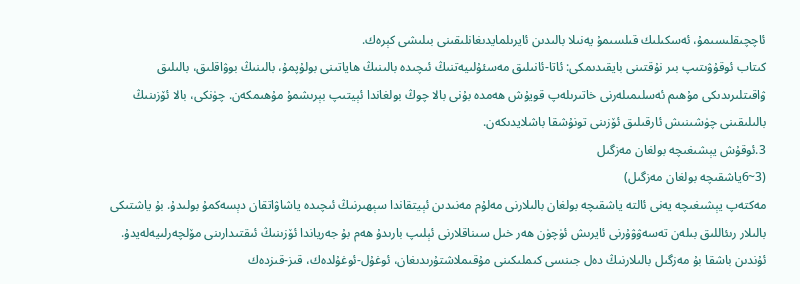ئاچچىقلىسىمۇ، ئەسكىلىك قىلسىمۇ يەنىلا بالىدىن ئايرىلمايدىغانلىقىنى بىلىشى كېرەك.
كىتاب ئوقۇۋىتىپ بىر نۇقتىنى بايقىدىمكى: ئاتا-ئانىلىق مەسئۇلىيەتنىڭ ئىچىدە بالىنىڭ ھاياتىنى بولۇپمۇ، بالىنىڭ بوۋاقلىق، بالىلىق ۋاقىتلىرىدىكى مۇھىم ئەسلىمىلەرنى خاتىرىلەپ قويۇش ھەمدە بۇنى بالا چوڭ بولغاندا ئېيتىپ بېرىشمۇ مۇھىمكەن. چۈنكى، بالا ئۆزىنىڭ بالىلىقىنى چۈشىنىش ئارقىلىق ئۆزىنى تونۇشقا باشلايدىكەن.
3.ئوقۇش يېشىغىچە بولغان مەزگىل
(3~6ياشقىچە بولغان مەزگىل)
مەكتەپ يېشىغىچە يەنى ئالتە ياشقىچە بولغان بالىلارنى مەلۇم مەنىدىن ئېيتقاندا سېھىرنىڭ ئىچىدە ياشاۋاتقان دېسەكمۇ بولىدۇ. بۇ ياشتىكى بالىلار رىئاللىق بىلەن تەسەۋۋۇرنى ئايرىش ئۈچۈن ھەر خىل سىناقلارنى ئېلىپ بارىدۇ ھەم بۇ جەرياندا ئۆزىنىڭ ئىقتىدارىنى مۆلچەرلىيەلەيدۇ.
ئۇندىن باشقا بۇ مەزگىل بالىلارنىڭ دەل جىنسى كىملىكىنى مۇقىملاشتۇرىدىغان، ئوغۇل-ئوغۇلدەك، قىز-قىزدەك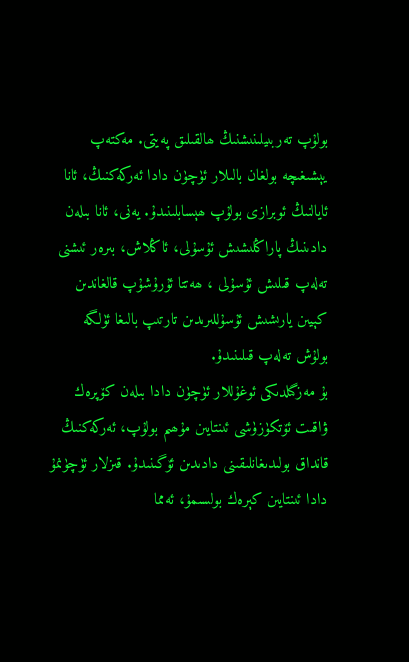بولۇپ تەربىيلىنىشنىڭ ھالقىلىق پەيتى. مەكتەپ يېشىغىچە بولغان بالىلار ئۈچۈن دادا ئەركەكنىڭ، ئانا ئايالنىڭ ئوبرازى بولۇپ ھېسابلىنىدۇ. يەنى، ئانا بىلەن دادىنىڭ پاراڭلىشىش ئۇسۇلى، ئاڭلاش، بىرەر ئىشنى تەلەپ قىلىش ئۇسۇلى ، ھەتتا ئۇرۇشۇپ قالغاندىن كېيىن يارىشىش ئۇسۇللىرىدىن تارتىپ بالىغا ئۈلگە بولۇش تەلەپ قىلىنىدۇ.
بۇ مەزگىلدىكى ئوغۇللار ئۈچۈن دادا بىلەن كۆپرەك ۋاقىت ئۆتكۈزۈشى ئىنتايىن مۇھىم بولۇپ، ئەركەكنىڭ قانداق بولىدىغانلىقىنى دادىدىن ئۆگىنىدۇ. قىزلار ئۈچۈنمۇ دادا ئىنتايىن كېرەك بولسىمۇ، ئەمما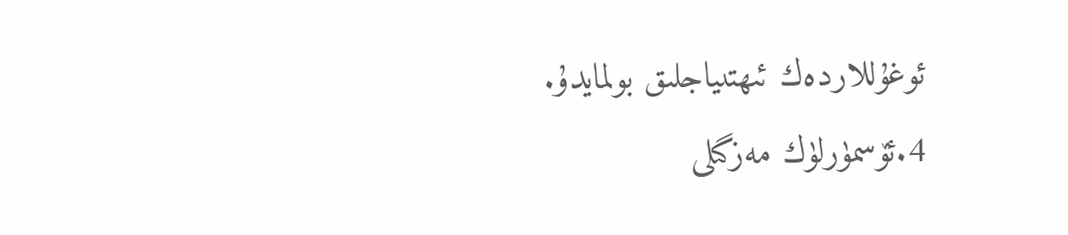ئوغۇللاردەك ئىھتىياجلىق بولمايدۇ.
4.ئۆسمۈرلۈك مەزگىلى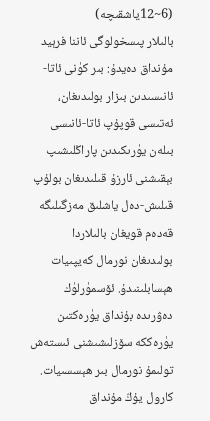(6~12ياشقىچە)
بالىلار پىسخولوگى ئاننا فرېيد مۇنداق دەيدۇ: بىر كۈنى ئاتا-ئانىسىدىن بىزار بولىدىغان، ئەتىسى قوپۇپ ئاتا-ئانىسى بىلەن يۈرىكىدىن پاراڭلىشىپ بېقىشنى ئارزۇ قىلىدىغان بولۇپ قىلىش-دەل ياشلىق مەزگىلىگە قەدەم قويغان بالىلاردا بولىدىغان نورمال كەيپىيات ھېسابلىنىدۇ. ئۆسمۈرلۈك دەۋرىدە بۇنداق يۈرەكتىن يۈرەككە سۆزلىشىشنى ئىستەش تولىمۇ نورمال بىر ھېسسىيات.
كارول يۇڭ مۇنداق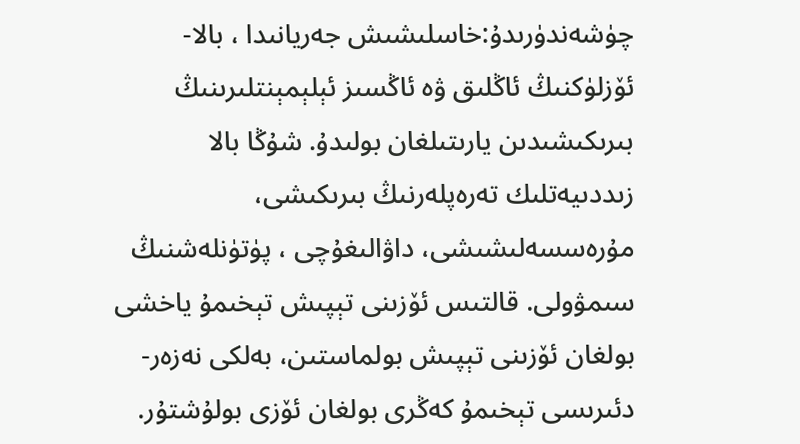چۈشەندۈرىدۇ:خاسلىشىش جەريانىدا ، بالا-ئۆزلۈكنىڭ ئاڭلىق ۋە ئاڭسىز ئېلېمېنتلىرىنىڭ بىرىكىشىدىن يارىتىلغان بولىدۇ. شۇڭا بالا زىددىيەتلىك تەرەپلەرنىڭ بىرىكىشى، مۇرەسسەلىشىشى، داۋالىغۇچى ، پۈتۈنلەشنىڭ سىمۋولى. قالتىس ئۆزىنى تېپىش تېخىمۇ ياخشى بولغان ئۆزىنى تېپىش بولماستىن، بەلكى نەزەر-دئىرىسى تېخىمۇ كەڭرى بولغان ئۆزى بولۇشتۇر.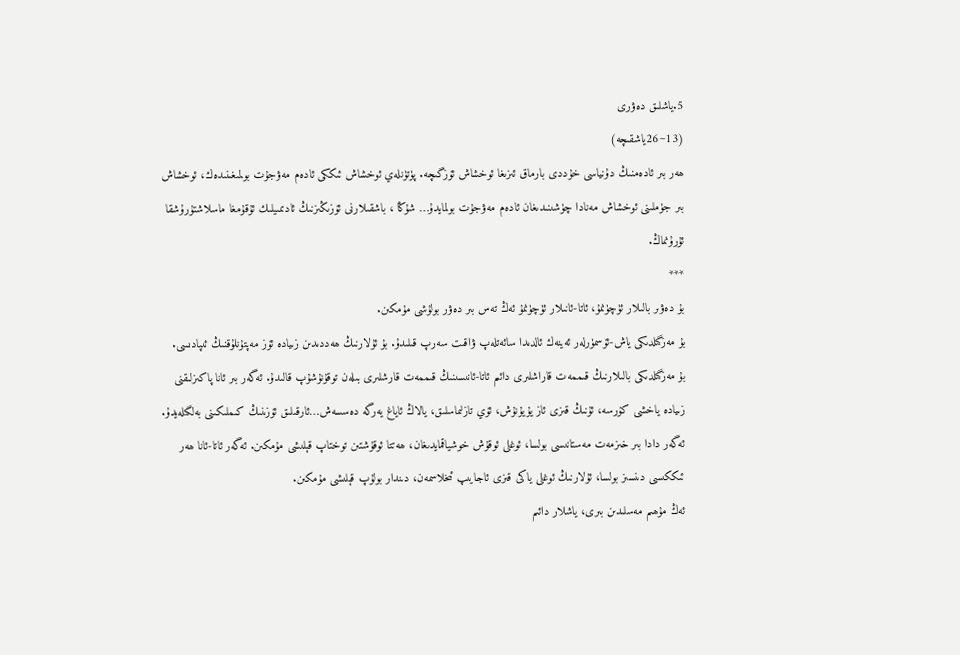5.ياشلىق دەۋرى
(13~26ياشقىچە)
ھەر بىر ئادەمنىڭ دۇنياسى خۇددى بارماق ئىزىغا ئوخشاش ئۆزگىچە. پۈتۈنلەي ئوخشاش ئىككى ئادەم مەۋجۇت بولمىغىنىدەك، ئوخشاش بىر جۈملىنى ئوخشاش مەنادا چۈشىنىدىغان ئادەم مەۋجۇت بولمايدۇ… شۇڭا ، باشقىلارنى ئۆزىڭىزنىڭ ئادىمىيلىك ئۇقۇمغا ماسلاشتۇرۇشقا ئۇرۇنماڭ.
***
بۇ دەۋىر بالىلار ئۈچۈنمۇ، ئاتا-ئانىلار ئۈچۈنمۇ ئەڭ تەس بىر دەۋر بولۇشى مۇمكىن.
بۇ مەزگىلدىكى ياش-ئۆسمۈرلەر ئەينەك ئالدىدا سائەتلەپ ۋاقىت سەرپ قىلىدۇ. بۇ ئۇلارنىڭ ھەددىدىن زىيادە ئۆز مەپتۇنلۇقنىڭ ئىپادىسى.
بۇ مەزگىلدىكى بالىلارنىڭ قىممەت قاراشلىرى دائىم ئاتا-ئانىسىنىڭ قىممەت قارشلىرى بىلەن توقۇنۇشۇپ قالىدۇ. ئەگەر بىر ئانا پاكىزلىقنى زىيادە ياخشى كۆرسە، ئۇنىڭ قىزى ئاز يۇيۇنۇش، ئۆي تازلىماسلىق، يالاڭ ئاياغ يەرگە دەسسەش…ئارقىلىق ئۆزىنىڭ كىملىكىنى بەلگىلەيدۇ. ئەگەر دادا بىر خىزمەت مەستانىسى بولسا، ئوغلى ئوقۇش خوشياقمايدىغان، ھەتتا ئوقۇشتىن توختاپ قېلىشى مۇمكىن. ئەگەر ئاتا-ئانا ھەر ئىككىسى دىنسىز بولسا، ئۇلارنىڭ ئوغلى ياكى قىزى ئاجايىپ ئىخلاسمەن، دىندار بولۇپ قېلىشى مۇمكىن.
ئەڭ مۇھىم مەسلىدىن بىرى، ياشلار دائىم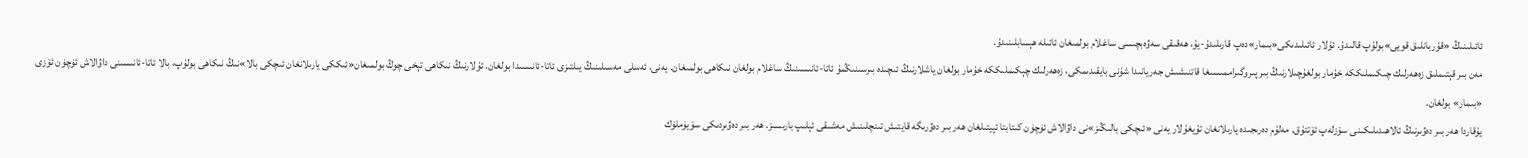ئائىلىنىڭ «قۇربانلىق قويى»بولۇپ قالىدۇ. ئۇلار ئائىلىدىكى«بىمار»دەپ قارىلىدۇ-يۇ، ھەقىقى سەۋەبچىسى ساغلام بولمىغان ئائىلە ھېسابلىنىدۇ.
مەن بىر قېتىملىق زەھەرلىك چىكىملىككە خۇمار بولغۇچىلارنىڭ بىر پىروگىراممىسىغا قاتنىشىش جەريانىدا شۇنى بايقىدىمكى، زەھەرلىك چېكىملىككە خۇمار بولغان ياشلارنىڭ ئىچىدە بىرسىنىڭمۇ ئاتا-ئانىسىنىڭ ساغلام بولغان نىكاھى بولمىغان. يەنى، ئەسلى مەسىلىنىڭ يىلتىزى ئاتا-ئانىسىدا بولغان. ئۇلارنىڭ نىكاھى تېخى چوڭ بولمىغان«ئىككى يارىلانغان ئىچكى بالا»نىڭ نىكاھى بولۇپ، بالا ئاتا-ئانىسىنى داۋالاش ئۈچۈن ئۆزى «بىمار» بولغان.
يۇقاردا ھەر بىر دەۋىرنىڭ ئالاھىدىلىكىنى سۆزلەپ ئۆتتۇق. مەلۇم دەرىجىدە يارىلانغان تۇيغۇلار يەنى «ئىچكى بالىڭىز»نى داۋالاش ئۈچۈن كىتابتا ئېيتىلغان ھەر بىر دەۋرىگە قايتىش تىنچلىنىش مەشىقى ئېلىپ بارىسىز. ھەر بىر دەۋىردىكى سۆيۈملۈك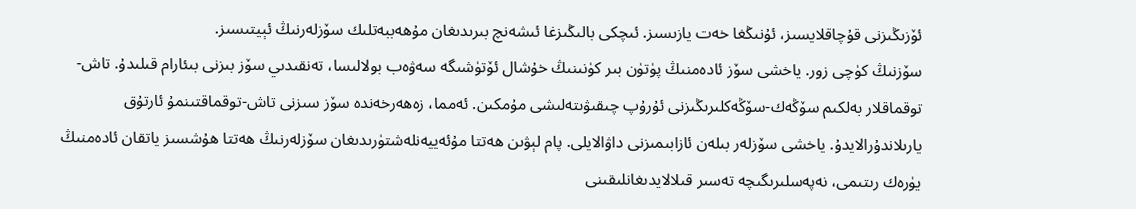ئۆزىڭىزنى قۇچاقلايسىز، ئۇنىڭغا خەت يازىسىز. ئىچكى بالىڭىزغا ئىشەنچ بىرىدىغان مۇھەببەتلىك سۆزلەرنىڭ ئېيتىسىز.
سۆزنىڭ كۈچى زور. ياخشى سۆز ئادەمنىڭ پۈتۈن بىر كۈنىنىڭ خۇشال ئۆتۈشىگە سەۋەب بولالىسا، تەنقىدىي سۆز بىزنى بىئارام قىلىدۇ. تاش-توقماقلار بەلكىم سۆڭەك-سۆڭەكلىرىڭىزنى ئۇرۇپ چىقىۋىتەلىشى مۇمكىن. ئەمما، زەھەرخەندە سۆز سىزنى تاش-توقماقتىنمۇ ئارتۇق يارىلاندۇرالايدۇ. ياخشى سۆزلەر بىلەن ئازابىمىزنى داۋالايلى. پام لېۋىن ھەتتا مۇئەييەنلەشتۈرىدىغان سۆزلەرنىڭ ھەتتا ھۇشسىز ياتقان ئادەمنىڭ يۈرەك رىتىمى، نەپەسلىرىگىچە تەسىر قىلالايدىغانلىقىنى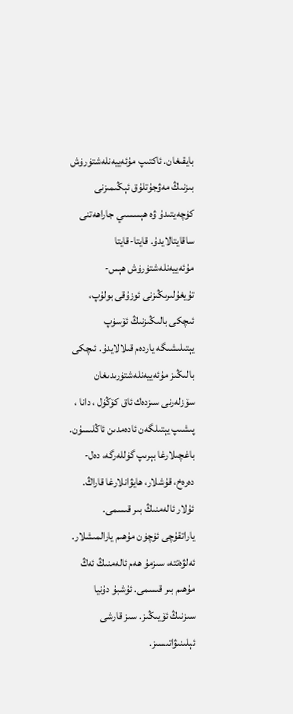بايقىغان. ئاكتىپ مۇئەييەنلەشتۈرۈش بىزنىڭ مەۋجۇتلۇق ئېڭىمىزنى كۈچەيتىدۇ ۋە ھېسسىي جاراھەتنى ساقايتالايدۇ. قايتا-قايتا مۇئەييەنلەشتۈرۈش ھېس-تۇيغۇلىرىڭىزنى ئوزۇقى بولۇپ، ئىچكى بالىڭىزنىڭ ئۆسۈپ يېتىلىشىگە ياردەم قىلالايدۇ. ئىچكى بالىڭىز مۇئەييەنلەشتۈرىدىغان سۆزلەرنى سىزدەك ئاق كۆڭۈل ، دانا ، پىشىپ يېتىلگەن ئادەمدىن ئاڭلىسۇن.
باغچىلارغا بېرىپ گۈللەرگە، دەل-دەرەخ، قۇشلار، ھايۋانلارغا قاراڭ. ئۇلار ئالەمنىڭ بىر قىسمى. ياراتقۇچى ئۈچۈن مۇھىم يارالمىشلار. ئەلۋەتتە، سىزمۇ ھەم ئالەمنىڭ ئەڭ مۇھىم بىر قىسمى. ئۇشبۇ دۇنيا سىزنىڭ ئۆيىڭىز. سىز قارشى ئېلىنىۋاتىسىز.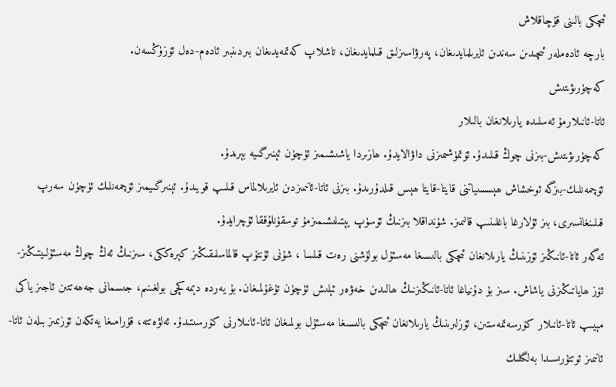ئىچكى بالىنى قۇچاقلاش
بارچە ئادەملەر ئىچىدىن سەندىن ئايرىلمايدىغان، پەرۋاسىزلىق قىلمايدىغان، تاشلاپ كەتمەيدىغان بىردىنبىر ئادەم-دەل ئۆزۈڭسەن.
كەچۈرىۋىتىش
ئاتا-ئانىلارمۇ ئەسلىدە يارىلانغان بالىلار
كەچۈرىۋىتىش-بىزنى چوڭ قىلىدۇ. ئۆتمۈشىمىزنى داۋالايدۇ. ھازىردا ياشىشىمىز ئۈچۈن ئېنىرگىيە بېرىدۇ.
ئۆچمەنلىك-بىزگە ئوخشاش ھېسسىياتنى قايتا-قايتا ھېس قىلدۇرىدۇ. بىزنى ئاتا-ئانىمىزدىن ئايرىلالماس قىلىپ قويىدۇ. ئېنىرگىيمىز ئۆچمەنلىك ئۈچۈن سەرپ قىلىنغانسىرى، بىز ئۇلارغا باغلىنىپ قالىمىز. شۇنداقلا بىزنىڭ ئۆسۈپ يېتىلىشىمىزمۇ توسقۇنلۇققا ئۇچرايدۇ.
ئەگەر ئاتا-ئانىڭىز ئۆزىنىڭ يارىلانغان ئىچكى بالىسىغا مەسئۇل بولۇشنى رەت قىلسا ، شۇنى ئۇنتۇپ قالماسلىقىڭىز كېرەككى، سىزنىڭ ئەڭ چوڭ مەسئۇلىيتىڭىز-ئۆز ھاياتىڭىزنى ياشاش. سىز بۇ دۇنياغا ئاتا-ئانىڭىزنىڭ ھالىدىن خەۋەر ئېلىش ئۈچۈن تۇغۇلمىغان. بۇ يەردە دېمەكچى بولغىنىم، جىسمانى جەھەتتىن ئاجىز ياكى مېيىپ ئاتا-ئانىلار كۆرسەتمەستىن، ئۆزلىرىنىڭ يارىلانغان ئىچكى بالىسىغا مەسئۇل بولمىغان ئاتا-ئانىلارنى كۆرسىتىدۇ. ئەلۋەتتە، قۇرامىغا يەتكەن ئۆزىمىز بىلەن ئاتا-ئانىمىز ئوتتۇرىسىدا بەلگىلىك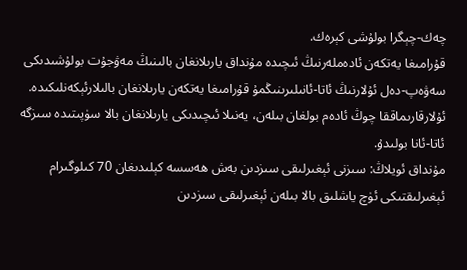چەك-چېگرا بولۇشى كېرەك.
قۇرامىغا يەتكەن ئادەملەرنىڭ ئىچىدە مۇنداق يارىلانغان بالىنىڭ مەۋجۇت بولۇشىدىكى سەۋەپ-دەل ئۇلارنىڭ ئاتا-ئانىلىرىنىڭمۇ قۇرامىغا يەتكەن يارىلانغان بالىلارئېكەنلىكىدە. ئۇلارقارىماققا چوڭ ئادەم بولغان بىلەن، يەنىلا ئىچىدىكى يارىلانغان بالا سۈپىتىدە سىزگە ئاتا-ئانا بولىدۇ.
مۇنداق ئويلاڭ: سىزنى ئېغىرلىقى سىزدىن بەش ھەسسە كېلىدىغان 70 كىلوگىرام ئېغىرلىقتىكى ئۈچ ياشلىق بالا بىلەن ئېغىرلىقى سىزدىن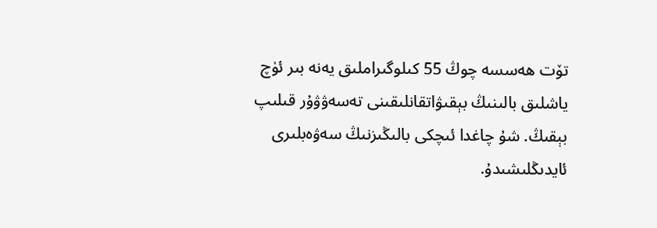تۆت ھەسسە چوڭ 55 كىلوگىراملىق يەنە بىر ئۈچ ياشلىق بالىنىڭ بېقىۋاتقانلىقىنى تەسەۋۋۇر قىلىپ بېقىڭ. شۇ چاغدا ئىچكى بالىڭىزنىڭ سەۋەبلىرى ئايدىڭلىشىدۇ.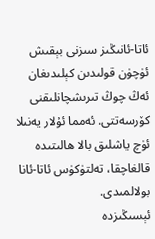ئاتا-ئانىڭىز سىزنى بېقىش ئۈچۈن قولىدىن كېلىدىغان ئەڭ چوڭ تىرىشچانلىقنى كۆرسەتتى. ئەمما ئۇلار يەنىلا ئۈچ ياشلىق بالا ھالىتىدە قالغاچقا، تەلتۈكۈس ئاتا-ئانا بولالمىدى.
ئېسىڭىزدە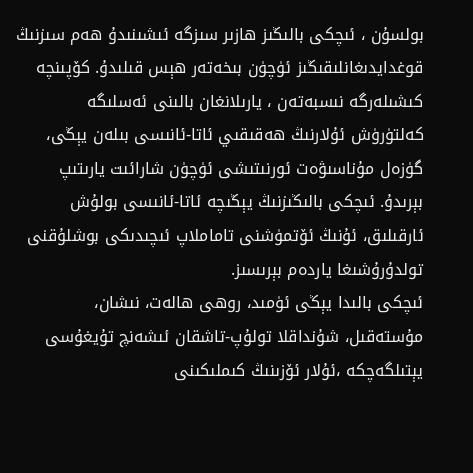بولسۇن ، ئىچكى بالىڭىز ھازىر سىزگە ئىشىنىدۇ ھەم سىزنىڭ قوغدايدىغانلىقىڭىز ئۈچۈن بىخەتەر ھېس قىلىدۇ. كۆپىنچە كىشىلەرگە نىسبەتەن ، يارىلانغان بالىنى ئەسلىگە كەلتۈرۈش ئۇلارنىڭ ھەقىقىي ئاتا-ئانىسى بىلەن يېڭى، گۈزەل مۇناسىۋەت ئورنىتىشى ئۈچۈن شارائىت يارىتىپ بېرىدۇ. ئىچكى بالىڭىزنىڭ يېڭىچە ئاتا-ئانىسى بولۇش ئارقىلىق، ئۇنىڭ ئۆتمۈشنى تاماملاپ ئىچىدىكى بوشلۇقنى تولدۇرۇشىغا ياردەم بېرىسىز.
ئىچكى بالىدا يېڭى ئۈمىد، روھى ھالەت، نىشان، مۇستەقىل، شۇنداقلا تولۇپ-تاشقان ئىشەنچ تۇيغۇسى يېتىلگەچكە ،ئۇلار ئۆزىنىڭ كىملىكىنى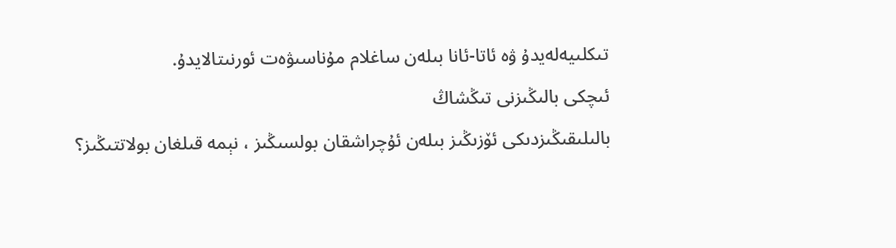تىكلىيەلەيدۇ ۋە ئاتا-ئانا بىلەن ساغلام مۇناسىۋەت ئورنىتالايدۇ.
ئىچكى بالىڭىزنى تىڭشاڭ
بالىلىقىڭىزدىكى ئۆزىڭىز بىلەن ئۇچراشقان بولسىڭىز ، نېمە قىلغان بولاتتىڭىز؟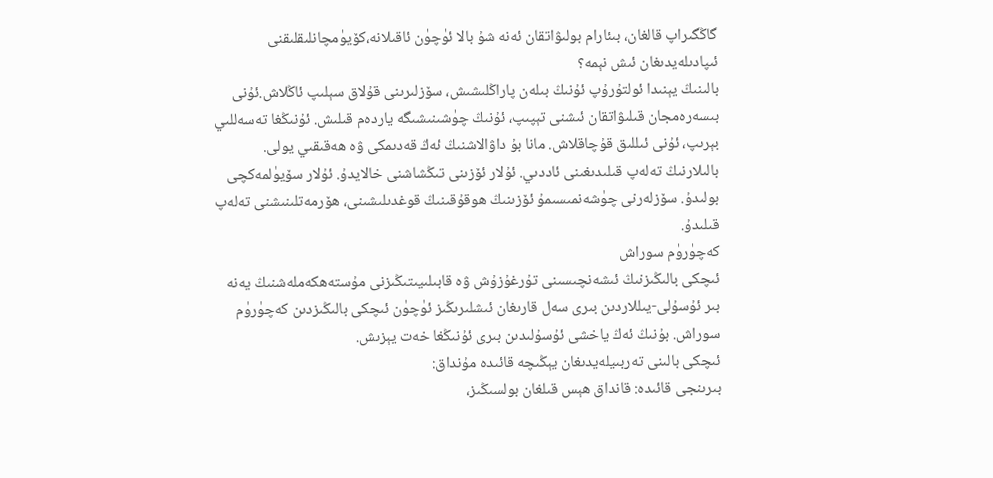گاڭگىراپ قالغان، بىئارام بولىۋاتقان ئەنە شۇ بالا ئۈچۈن ئاقىلانە،كۆيۈمچانلىقلىقنى ئىپادىلەيدىغان ئىش نېمە؟
بالىنىڭ يېنىدا ئولتۇرۇپ ئۇنىڭ بىلەن پاراڭلىشىش، سۆزلىرىنى قۇلاق سېلىپ ئاڭلاش.ئۇنى بىسەرەمجان قىلىۋاتقان ئىشنى تېپىپ، ئۇنىڭ چۈشىنىشىگە ياردەم قىلىش. ئۇنىڭغا تەسەللىي بېرىپ، ئۇنى ئىللىق قۇچاقلاش. مانا بۇ داۋالاشنىڭ ئەڭ قەدىمكى ۋە ھەقىقىي يولى.
بالىلارنىڭ تەلەپ قىلىدىغىنى ئاددىي. ئۇلار ئۆزىنى تىڭشاشنى خالايدۇ. ئۇلار سۆيۈلمەكچى بولىدۇ. سۆزلەرنى چۈشەنمىسىمۇ ئۆزىنىڭ ھوقۇقىنىڭ قوغدىلىشىنى، ھۆرمەتلىنىشنى تەلەپ قىلىدۇ.
كەچۈرۈم سوراش
ئىچكى بالىڭىزنىڭ ئىشەنچىسىنى تۇرغۇزۇش ۋە قابىلىيىتىڭىزنى مۇستەھكەملەشنىڭ يەنە بىر ئۇسۇلى-يىللاردىن بىرى سەل قارىغان ئىشلىرىڭىز ئۈچۈن ئىچكى بالىڭىزدىن كەچۈرۈم سوراش. بۇنىڭ ئەڭ ياخشى ئۇسۇلىدىن بىرى ئۇنىڭغا خەت يېزىش.
ئىچكى بالىنى تەربىيلەيدىغان يېڭىچە قائىدە مۇنداق:
بىرىنجى قائىدە: قانداق ھېس قىلغان بولسىڭىز،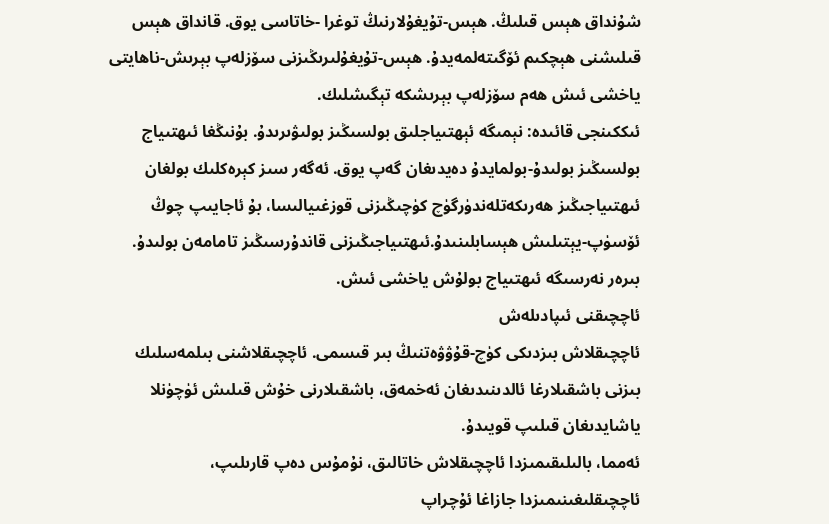شۇنداق ھېس قىلىڭ. ھېس-تۇيغۇلارنىڭ توغرا -خاتاسى يوق. قانداق ھېس قىلىشنى ھېچكىم ئۆگىتەلمەيدۇ. ھېس-تۇيغۇلىرىڭىزنى سۆزلەپ بېرىش-ناھايتى ياخشى ئىش ھەم سۆزلەپ بېرىشكە تېگىشلىك.
ئىككىنجى قائىدە: نېمىگە ئېھتىياجلىق بولسىڭىز بولىۋىرىدۇ. بۇنىڭغا ئىھتىياج بولسىڭىز بولىدۇ-بولمايدۇ دەيدىغان گەپ يوق. ئەگەر سىز كېرەكلىك بولغان ئىھتىياجىڭىز ھەرىكەتلەندۈرگۈچ كۈچىڭىزنى قوزغىيالىسا، بۇ ئاجايىپ چوڭ ئۆسۈپ-يېتىلىش ھېسابلىنىدۇ.ئىھتىياجىڭىزنى قاندۇرسىڭىز تامامەن بولىدۇ. بىرەر نەرسىگە ئىھتىياج بولۇش ياخشى ئىش.
ئاچچىقنى ئىپادىلەش
ئاچچىقلاش بىزدىكى كۈچ-قۇۋۋەتنىڭ بىر قىسمى. ئاچچىقلاشنى بىلمەسلىك بىزنى باشقىلارغا ئالدىنىدىغان ئەخمەق، باشقىلارنى خۇش قىلىش ئۈچۈنلا ياشايدىغان قىلىپ قويىدۇ.
ئەمما، بالىلىقىمىزدا ئاچچىقلاش خاتالىق، نۇمۇس دەپ قارىلىپ، ئاچچىقلىغىنىمىزدا جازاغا ئۇچراپ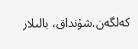كەلگەن.شۇنداق، بالىلار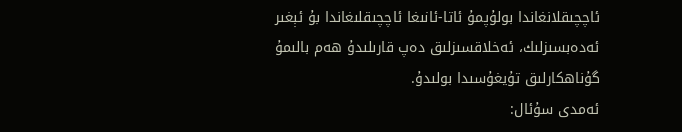ئاچچىقلانغاندا بولۇپمۇ ئاتا-ئانىغا ئاچچىقلىغاندا بۇ ئېغىر ئەدەبسىزلىك، ئەخلاقسىزلىق دەپ قارىلىدۇ ھەم بالىمۇ گۇناھكارلىق تۇيغۇسىدا بولىدۇ.
ئەمدى سۇئال: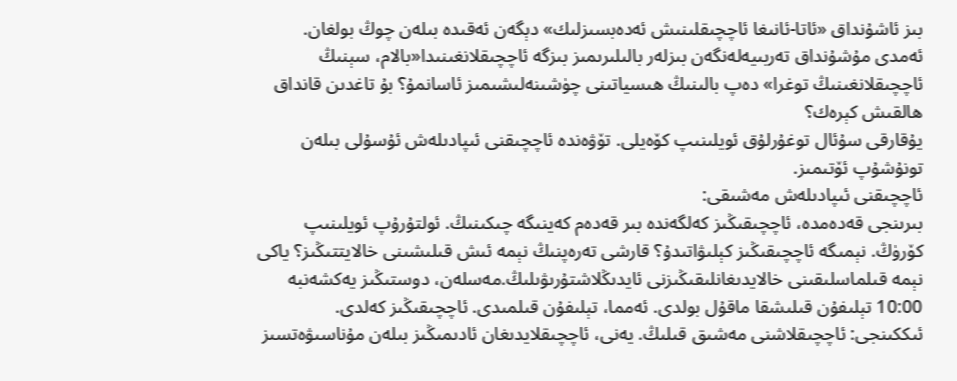بىز ئاشۇنداق «ئاتا-ئانىغا ئاچچىقلىنىش ئەدەبسىزلىك» دېگەن ئەقىدە بىلەن چوڭ بولغان. ئەمدى مۇشۇنداق تەربىيەلەنگەن بىزلەر بالىلىرىمىز بىزگە ئاچچىقلانغىنىدا«بالام، سېنىڭ ئاچچىقلانغىنىڭ توغرا» دەپ بالىنىڭ ھىسياتىنى چۈشىنەلىشىمىز ئاسانمۇ؟ بۇ تاغدىن قانداق ھالقىش كېرەك؟
يۇقارقى سۇئال توغۇرلۇق ئويلىنىپ كۆەيلى. تۆۋەندە ئاچچىقنى ئىپادىلەش ئۇسۇلى بىلەن تونۇشۇپ ئۆتىمىز.
ئاچچىقنى ئىپادىلەش مەشىقى:
بىرىنجى قەدەمدە، ئاچچىقىڭىز كەلگەندە بىر قەدەم كەينىگە چىكىنىڭ. ئولتۇرۇپ ئويلىنىپ كۆرۈڭ. نېمىگە ئاچچىقىڭىز كېلىۋاتىدۇ؟ قارشى تەرەپنىڭ نېمە ئىش قىلىشىنى خالايتتىڭىز؟ ياكى نېمە قىلماسلىقىنى خالايدىغانلىقىڭىزنى ئايدىڭلاشتۇرىۋىلىڭ.مەسلەن، دوستىڭىز يەكشەنبە 10:00 تېلىفۇن قىلىشقا ماقۇل بولدى. ئەمما، تېلىفۇن قىلمىدى. ئاچچىقىڭىز كەلدى.
ئىككىنجى: ئاچچىقلاشنى مەشىق قىلىڭ. يەنى، ئاچچىقلايدىغان ئادىمىڭىز بىلەن مۇناسىۋەتسىز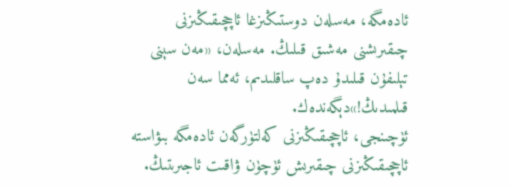ئادەمگە، مەسلەن دوستىڭىزغا ئاچچىقىڭىزنى چىقىرىشنى مەشىق قىلىڭ. مەسلەن، «مەن سېنى تېلىفۇن قىلىدۇ دەپ ساقلىدىم، ئەمما سەن قىلمىدىڭ!»دېگەندەك.
ئۈچىنجى، ئاچچىقىڭىزنى كەلتۈرگەن ئادەمگە بىۋاستە ئاچچىقىڭىزنى چىقىرىش ئۈچۈن ۋاقىت ئاجىرىتىڭ.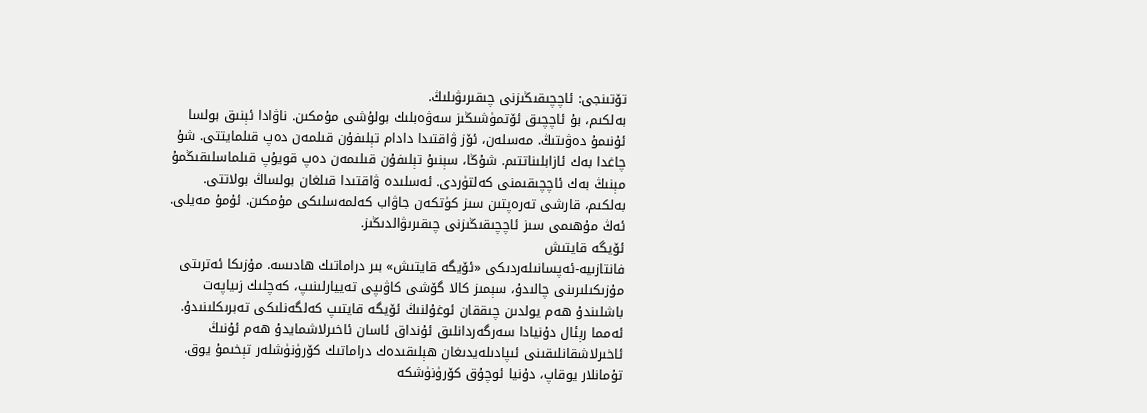تۆتىنجى: ئاچچىقىڭىزنى چىقىرىۋىلىڭ.
بەلكىم، بۇ ئاچچىق ئۆتمۈشىڭىز سەۋەبلىك بولۇشى مۇمكىن. ناۋادا ئېنىق بولسا ئۇنىمۇ دەۋىتىڭ. مەسلەن، ئۆز ۋاقتىدا دادام تېلىفۇن قىلمەن دەپ قىلمايتتى. شۇ چاغدا بەك ئازابلىناتتىم. شۇڭا، سېنىۇ تېلىفۇن قىلىمەن دەپ قويۇپ قىلماسلىقىڭمۇ مېنىڭ بەك ئاچچىقىمنى كەلتۈردى. ئەسلىدە ۋاقتىدا قىلغان بولساڭ بولاتتى.
بەلكىم، قارشى تەرەپتىن سىز كۈتكەن جاۋاب كەلمەسلىكى مۇمكىن. ئۇمۇ مەيلى. ئەڭ مۇھىمى سىز ئاچچىقىڭىزنى چىقىرىۋالدىڭىز.
ئۆيگە قايتىش
فانتازىيە-ئەپسانىلەردىكى «ئۆيگە قايتىش» بىر دراماتىك ھادىسە. مۇزىكا ئەترىتى مۇزىكىلىرىنى چالىدۇ، سېمىز كالا گۆشى كاۋىپى تەييارلىنىپ، كەچلىك زىياپەت باشلىندۇ ھەم يولدىن چىققان ئوغۇلنىڭ ئۆيگە قايتىپ كەلگەنلىكى تەبرىكلىنىدۇ.
ئەمما رېئال دۇنيادا سەرگەردانلىق ئۇنداق ئاسان ئاخىرلاشمايدۇ ھەم ئۇنىڭ ئاخىرلاشقانلىقىنى ئىپادىلەيدىغان ھېلىقىدەك دراماتىك كۆرۈنۈشلەر تېخىمۇ يوق.
تۇمانلار يوقاپ، دۇنيا ئوچۇق كۆرۈنۈشكە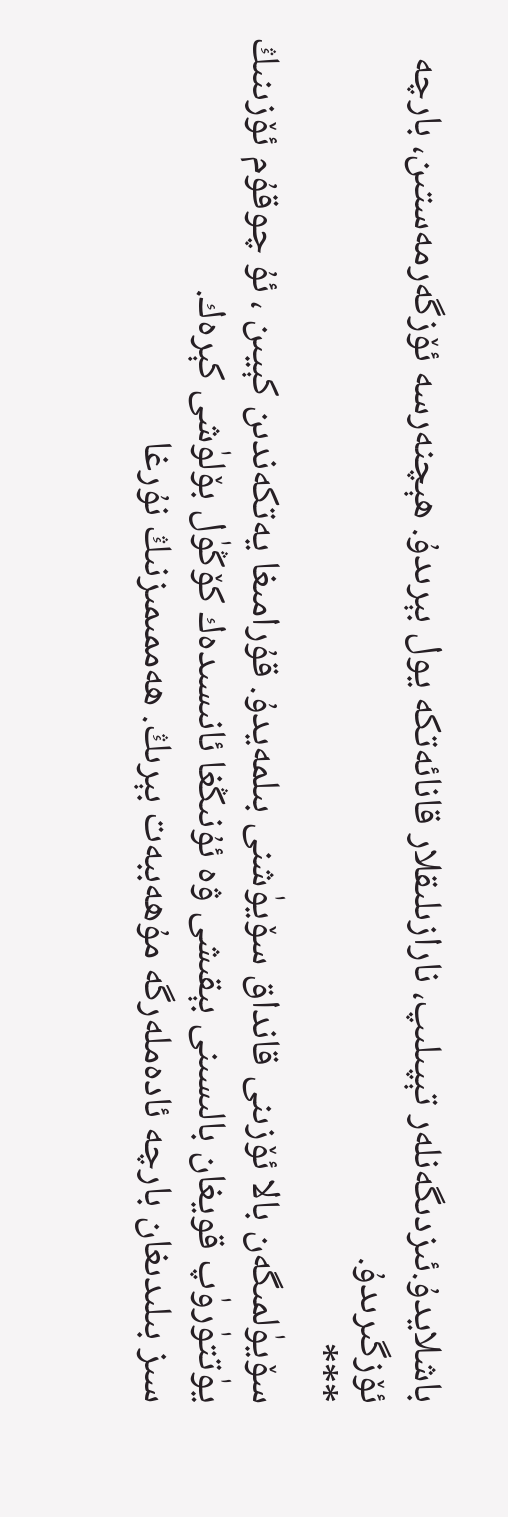باشلايدۇ.ئىزدىگەنلەر تېپىلىپ، نارازىلىقلار قانائەتكە يول بېرىدۇ. ھېچنەرسە ئۆزگەرمەستىن، بارچە ئۆزگىرىدۇ.
***
سۆيۈلمىگەن بالا ئۆزىنى قانداق سۆيۈشنى بىلمەيدۇ. قۇرامىغا يەتكەندىن كېيىن ، ئۇ چوقۇم ئۆزىنىڭ يۈتتۈرۈپ قويغان بالىسىنى بېقىشى ۋە ئۇنىڭغا ئانىسىدەك كۆڭۈل بۆلۈشى كېرەك.
سىز بىلىدىغان بارچە ئادەملەرگە مۇھەببەت بېرىڭ. ھەممىمىزنىڭ نۇرغا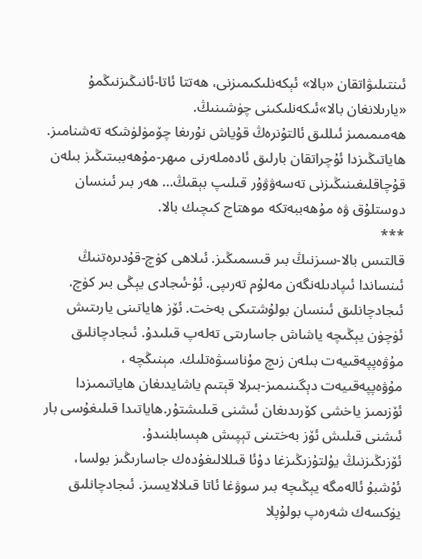ئىنتىلىۋاتقان «بالا» ئېكەنلىكىمىزنى، ھەتتا ئاتا-ئانىڭىزنىڭمۇ «يارىلانغان بالا»ئىكەنلىكىنى چۈشىنىڭ.
ھەمىمىمىز ئىللىق ئالتۇنرەڭ قۇياش نۇرىغا چۆمۈلۈشكە تەشنامىز. ھاياتىڭىزدا ئۇچراتقان بارلىق ئادەملەرنى مىھر-مۇھەببىتىڭىز بىلەن قۇچاقلىغىنىڭىزنى تەسەۋۋۇر قىلىپ بېقىڭ… ھەر بىر ئىنسان دوستلۇق ۋە مۇھەببەتكە موھتاج كىچىك بالا.
***
قالتىس بالا-سىزنىڭ بىر قىسمىڭىز. ئىلاھى كۈچ-قۇدىرەتنىڭ ئىنساندا ئىپادىلەنگەن مەلۇم تەرىپى. ئۇ-ئىجادى يېڭى بىر كۈچ.
ئىجادچانلىق ئىنسان بولۇشتىكى بەخت. ئۆز ھاياتىنى يارىتىش ئۈچۈن يېڭىچە ياشاش جاسارىتى تەلەپ قىلىدۇ. ئىجادچانلىق مۇۋەپپەقىيەت بىلەن زىچ مۇناسىۋەتلىك. مېنىڭچە ، مۇۋەپپەقىيەت دېگىنىمىز-بىرلا قېتىم ياشايدىغان ھاياتىمىزدا ئۆزىمىز ياخشى كۆرىدىغان ئىشنى قىلىشتۇر.ھاياتىدا قىلىغۇسى بار ئىشنى قىلىش ئۆز بەختىنى تېپىش ھېسابلنىدۇ.
ئۆزىڭىزنىڭ يۇلتۇزىڭىزغا دۇئا قىللالىغۇدەك جاسارىڭىز بولسا، ئۇشبۇ ئالەمگە يېڭىچە بىر سوۋغا ئاتا قىلالايسىز. ئىجادچانلىق يۈكسەك شەرەپ بولۇپلا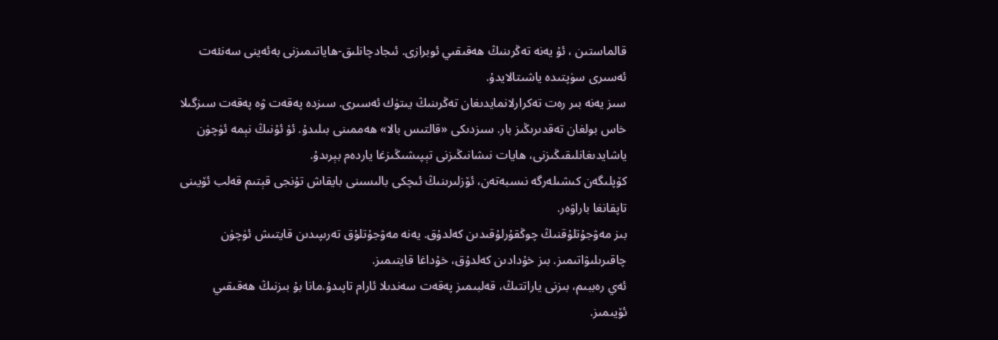قالماستىن ، ئۇ يەنە تەڭرىنىڭ ھەقىقىي ئوبرازى. ئىجادچانلىق-ھاياتىمىزنى بەئەينى سەنئەت ئەسىرى سۈپتىدە ياشىتالايدۇ.
سىز يەنە بىر رەت تەكرارلانمايدىغان تەڭرىنىڭ يىتۈك ئەسىرى. سىزدە پەقەت ۋە پەقەت سىزگىلا خاس بولغان تەقدىرىڭىز بار. سىزدىكى «قالتىس بالا» ھەممىنى بىلىدۇ. ئۇ ئۇنىڭ نېمە ئۈچۈن ياشايدىغانلىقىڭىزنى، ھايات نىشانىڭىزنى تېپىشىڭىزغا ياردەم بېرىدۇ.
كۆپلىگەن كىشىلەرگە نىسبەتەن، ئۆزلىرىنىڭ ئىچكى بالىسىنى بايقاش تۇنجى قېتىم قەلب ئۆيىنى تاپقانغا باراۋەر.
بىز مەۋجۇتلۇقنىڭ چوڭقۇرلۇقىدىن كەلدۇق. يەنە مەۋجۇتلۇق تەرىپىدىن قايتىش ئۈچۈن چاقىرىلىۋاتىمىز. بىز خۇدادىن كەلدۇق، خۇداغا قايتىمىز.
ئەي رەببىم، بىزنى ياراتتىڭ، قەلبىمىز پەقەت سەندىلا ئارام تاپىدۇ.مانا بۇ بىزنىڭ ھەقىقىي ئۆيىمىز.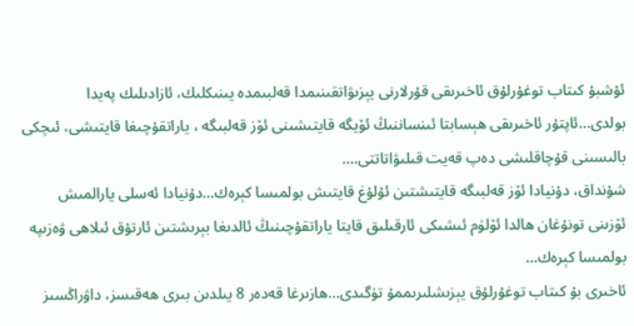ئۇشبۇ كىتاب توغۇرلۇق ئاخىرىقى قۇرلارنى يېزىۋاتقىنىمدا قەلبىمدە يىنىكلىك، ئازادىلىك پەيدا بولدى…ئاپتۇر ئاخىرىقى ھېسابتا ئىنساننىڭ ئۆيگە قايتىشىنى ئۆز قەلبىگە ، ياراتقۇچىغا قايتىشى، ئىچكى بالىسىنى قۇچاقلىشى دەپ قەيت قىلىۋاتاتتى….
شۇنداق، دۇنيادا ئۆز قەلبىگە قايتىشتىن ئۇلۇغ قايتىش بولمىسا كېرەك…دۇنيادا ئەسلى يارالمىش ئۆزىنى تونۇغان ھالدا ئۆلۈم ئىشىكى ئارقىلىق قايتا ياراتقۇچىنىڭ ئالدىغا بېرىشتىن ئارتۇق ئىلاھى ۋەزىپە بولمىسا كېرەك…
ئاخىرى بۇ كىتاب توغۇرلۇق يېزىشلىرىممۇ تۈگىدى…ھازىرغا قەدەر 8 يىلدىن بىرى ھەقىسز، داۋراڭسىز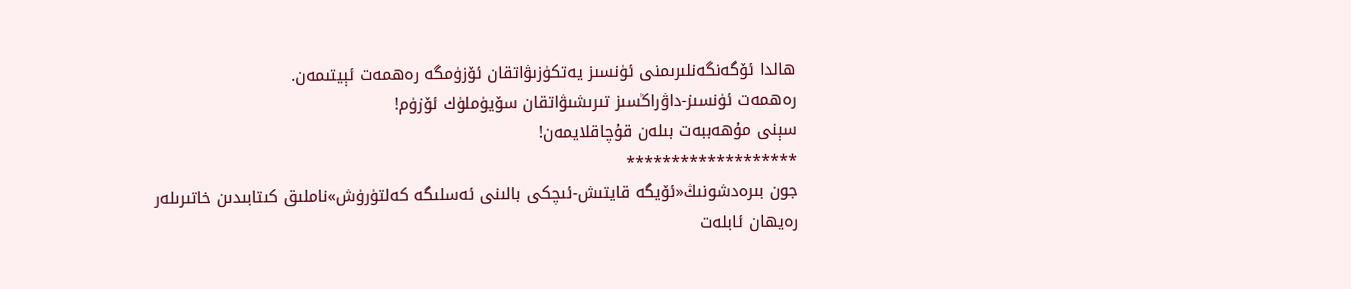ھالدا ئۆگەنگەنلىرىمنى ئۈنسىز يەتكۈزىۋاتقان ئۆزۈمگە رەھمەت ئېيتىمەن.
رەھمەت ئۈنسىز-داۋراڭسىز تىرىشىۋاتقان سۆيۈملۈك ئۆزۈم!
سېنى مۇھەببەت بىلەن قۇچاقلايمەن!
*******************
جون بىرەدشونىڭ«ئۆيگە قايتىش-ئىچكى بالىنى ئەسلىگە كەلتۈرۈش»ناملىق كىتابىدىن خاتىرىلەر
رەيھان ئابلەت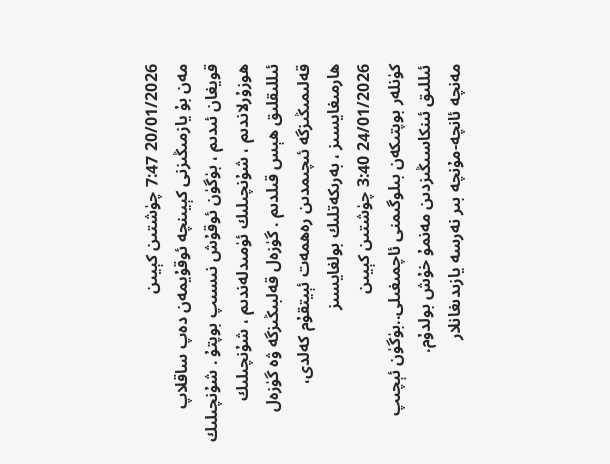20/01/2026 7:47 چۈشتىن كېيىن
مەن بۇ يازمىڭىزنى كېيىنچە ئوقۇيمەن دەپ ساقلاپ قويغان ئىدىم ، بۈگۈن ئوقۇش نىسىپ بوپتۇ . شۇنچىلىك ھوزۇرلاندىم ، شۇنچىلىك ئۈمىدلەندىم ، شۇنچىلىك ئىللىقلىق ھېس قىلدىم . گۈزەل قەلبىڭىزگە ۋە گۈزەل قەلىمىڭىزگە ئىچىمدىن رەھمەت ئېيتقۇم كەلدى،
ھارمىغايسىز ، بەرىكەتلىك بولغايسىز
24/01/2026 3:40 چۈشتىن كېيىن
كۈنلەر بوپتىكەن بىلوگىمنى ئاچمىغىلى..بۈگۈن ئېچىپ ئىللىق ئىنكاسىڭىزدىن مەنمۇ خۇش بولدۇم.
مەنچە ئانچە-مۇنچە بىر نەرسە يازىدىغانلار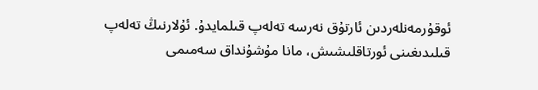ئوقۇرمەنلەردىن ئارتۇق نەرسە تەلەپ قىلمايدۇ. ئۇلارنىڭ تەلەپ قىلىدىغىنى ئورتاقلىشىش، مانا مۇشۇنداق سەمىمى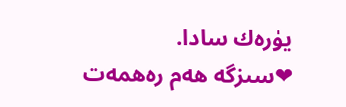يۈرەك سادا.
❤سىزگە ھەم رەھمەت